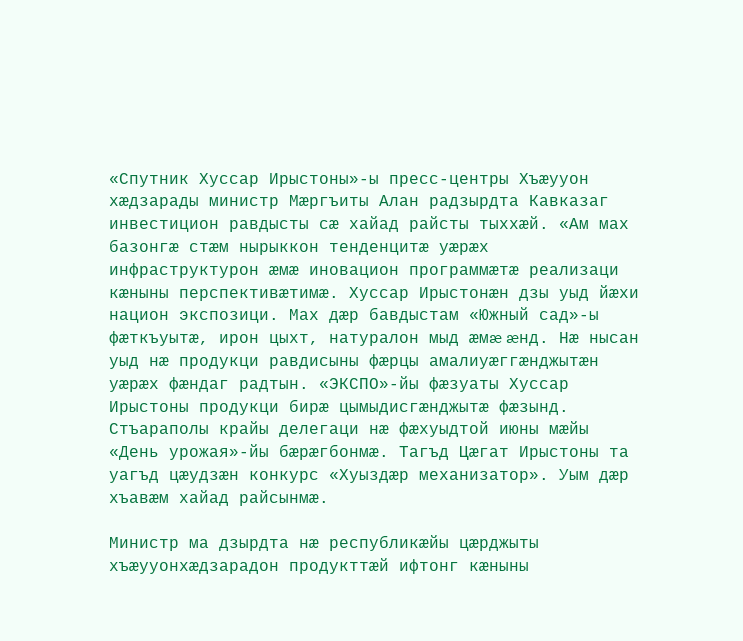«Спутник Хуссар Ирыстоны»-ы пресс-центры Хъæууон хæдзарады министр Мæргъиты Алан радзырдта Кавказаг инвестицион равдысты сæ хайад райсты тыххæй. «Ам мах базонгæ стæм нырыккон тенденцитæ уæрæх инфраструктурон æмæ иновацион программæтæ реализаци кæныны перспективæтимæ. Хуссар Ирыстонæн дзы уыд йæхи национ экспозици. Мах дæр бавдыстам «Южный сад»-ы фæткъуытæ, ирон цыхт, натуралон мыд æмæ æнд. Нæ нысан уыд нæ продукци равдисыны фæрцы амалиуæггæнджытæн уæрæх фæндаг радтын. «ЭКСПО»-йы фæзуаты Хуссар Ирыстоны продукци бирæ цымыдисгæнджытæ фæзынд. Стъараполы крайы делегаци нæ фæхуыдтой июны мæйы «День урожая»-йы бæрæгбонмæ. Тагъд Цæгат Ирыстоны та уагъд цæудзæн конкурс «Хуыздæр механизатор». Уым дæр хъавæм хайад райсынмæ.

Министр ма дзырдта нæ республикæйы цæрджыты хъæууонхæдзарадон продукттæй ифтонг кæныны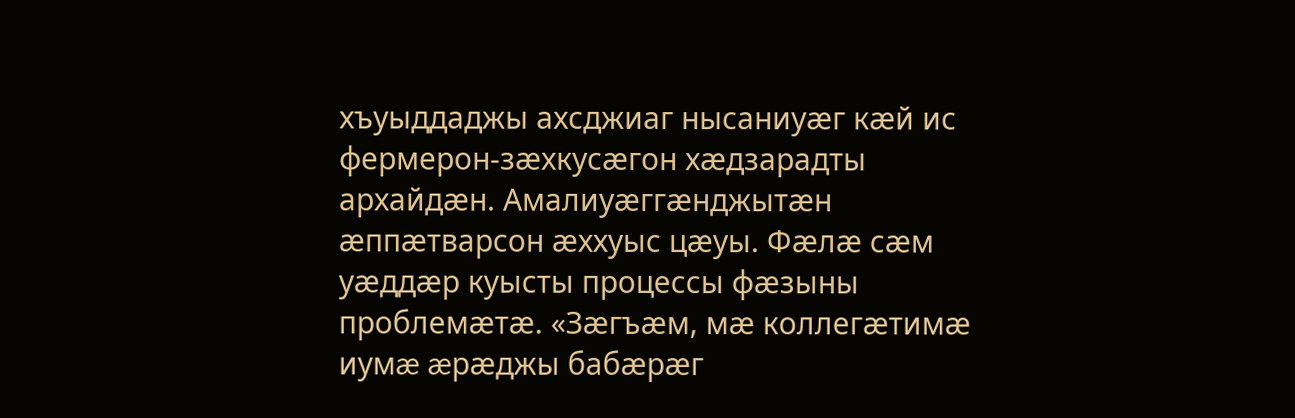хъуыддаджы ахсджиаг нысаниуæг кæй ис фермерон-зæхкусæгон хæдзарадты архайдæн. Амалиуæггæнджытæн æппæтварсон æххуыс цæуы. Фæлæ сæм уæддæр куысты процессы фæзыны проблемæтæ. «Зæгъæм, мæ коллегæтимæ иумæ æрæджы бабæрæг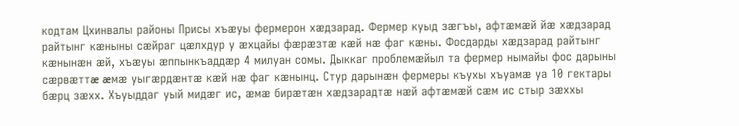кодтам Цхинвалы районы Присы хъæуы фермерон хæдзарад. Фермер куыд зæгъы, афтæмæй йæ хæдзарад райтынг кæныны сæйраг цæлхдур у æхцайы фæрæзтæ кæй нæ фаг кæны. Фосдарды хæдзарад райтынг кæнынæн æй, хъæуы æппынкъаддæр 4 милуан сомы. Дыккаг проблемæйыл та фермер нымайы фос дарыны сæрвæттæ æмæ уыгæрдæнтæ кæй нæ фаг кæнынц. Стур дарынæн фермеры къухы хъуамæ уа 10 гектары бæрц зæхх. Хъуыддаг уый мидæг ис, æмæ бирæтæн хæдзарадтæ нæй афтæмæй сæм ис стыр зæххы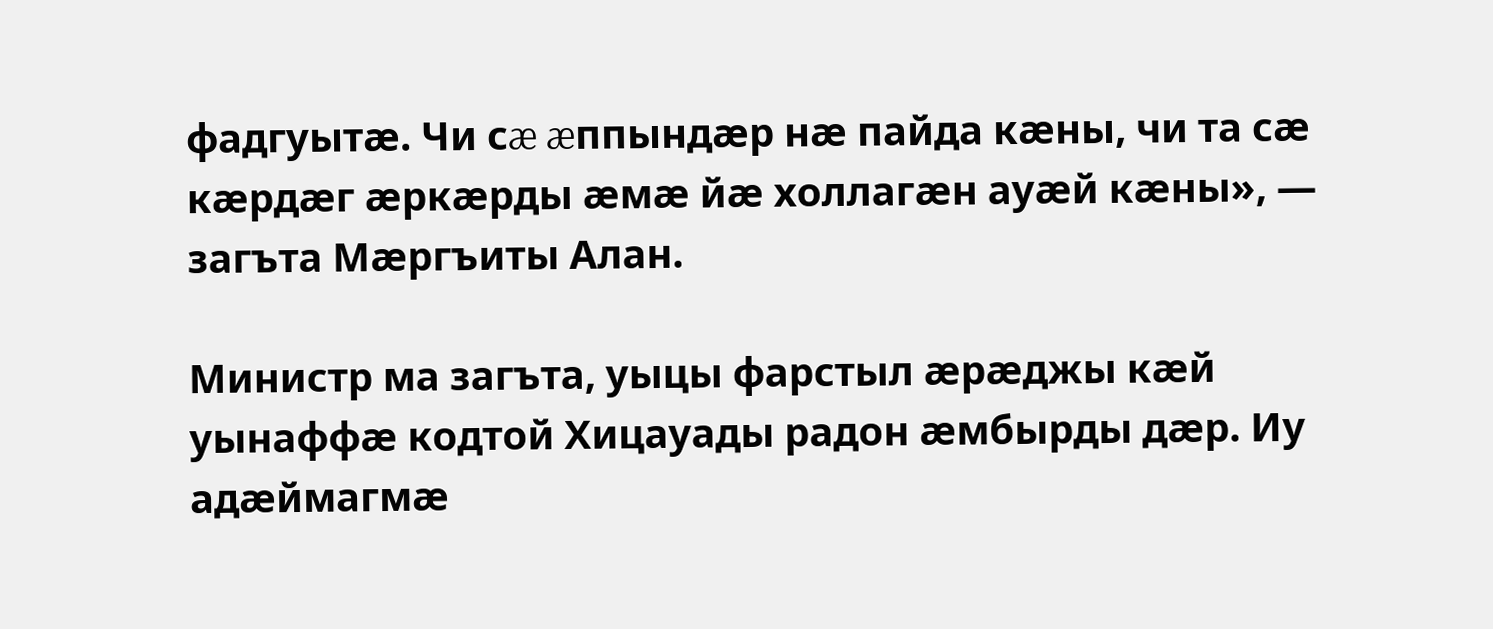фадгуытæ. Чи сæ æппындæр нæ пайда кæны, чи та сæ кæрдæг æркæрды æмæ йæ холлагæн ауæй кæны», — загъта Мæргъиты Алан.

Министр ма загъта, уыцы фарстыл æрæджы кæй уынаффæ кодтой Хицауады радон æмбырды дæр. Иу адæймагмæ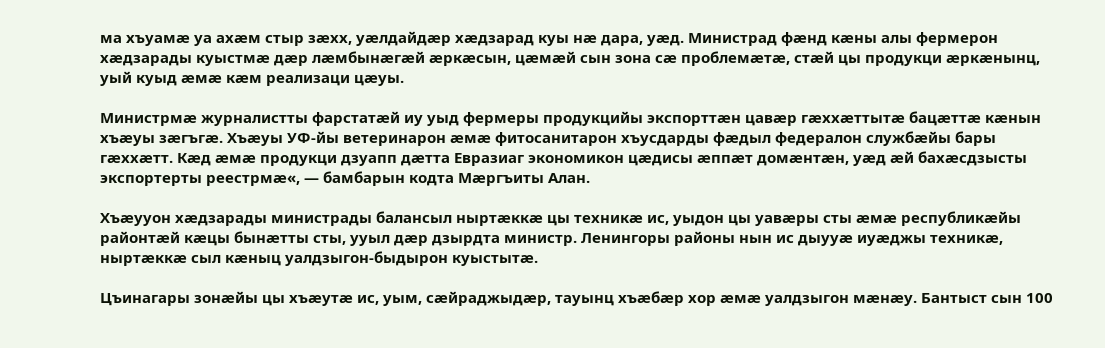ма хъуамæ уа ахæм стыр зæхх, уæлдайдæр хæдзарад куы нæ дара, уæд. Министрад фæнд кæны алы фермерон хæдзарады куыстмæ дæр лæмбынæгæй æркæсын, цæмæй сын зона сæ проблемæтæ, стæй цы продукци æркæнынц, уый куыд æмæ кæм реализаци цæуы.

Министрмæ журналистты фарстатæй иу уыд фермеры продукцийы экспорттæн цавæр гæххæттытæ бацæттæ кæнын хъæуы зæгъгæ. Хъæуы УФ-йы ветеринарон æмæ фитосанитарон хъусдарды фæдыл федералон службæйы бары гæххæтт. Кæд æмæ продукци дзуапп дæтта Евразиаг экономикон цæдисы æппæт домæнтæн, уæд æй бахæсдзысты экспортерты реестрмæ«, — бамбарын кодта Мæргъиты Алан.

Хъæууон хæдзарады министрады балансыл ныртæккæ цы техникæ ис, уыдон цы уавæры сты æмæ республикæйы районтæй кæцы бынæтты сты, ууыл дæр дзырдта министр. Ленингоры районы нын ис дыууæ иуæджы техникæ, ныртæккæ сыл кæныц уалдзыгон-быдырон куыстытæ.

Цъинагары зонæйы цы хъæутæ ис, уым, сæйраджыдæр, тауынц хъæбæр хор æмæ уалдзыгон мæнæу. Бантыст сын 100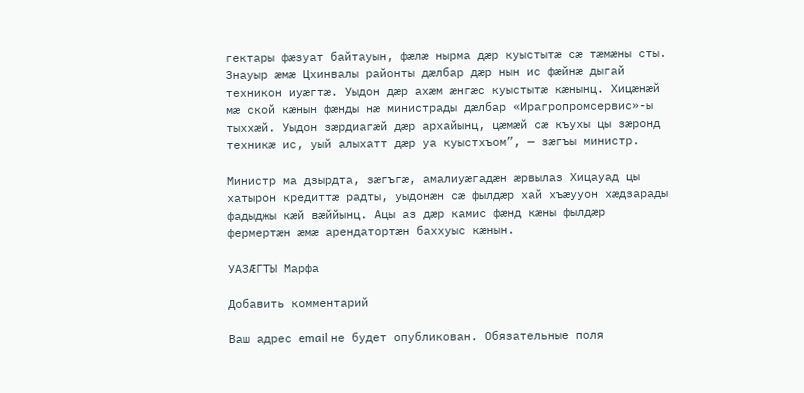гектары фæзуат байтауын, фæлæ нырма дæр куыстытæ сæ тæмæны сты. Знауыр æмæ Цхинвалы районты дæлбар дæр нын ис фæйнæ дыгай техникон иуæгтæ. Уыдон дæр ахæм æнгæс куыстытæ кæнынц. Хицæнæй мæ ской кæнын фæнды нæ министрады дæлбар «Ирагропромсервис»-ы тыххæй. Уыдон зæрдиагæй дæр архайынц, цæмæй сæ къухы цы зæронд техникæ ис, уый алыхатт дæр уа куыстхъом”, — зæгъы министр.

Министр ма дзырдта, зæгъгæ, амалиуæгадæн æрвылаз Хицауад цы хатырон кредиттæ радты, уыдонæн сæ фылдæр хай хъæууон хæдзарады фадыджы кæй вæййынц. Ацы аз дæр камис фæнд кæны фылдæр фермертæн æмæ арендатортæн баххуыс кæнын.

УАЗÆГТЫ Марфа

Добавить комментарий

Ваш адрес email не будет опубликован. Обязательные поля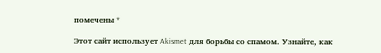помечены *

Этот сайт использует Akismet для борьбы со спамом. Узнайте, как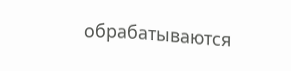обрабатываются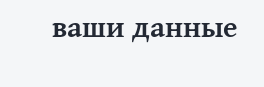ваши данные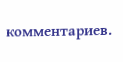комментариев.